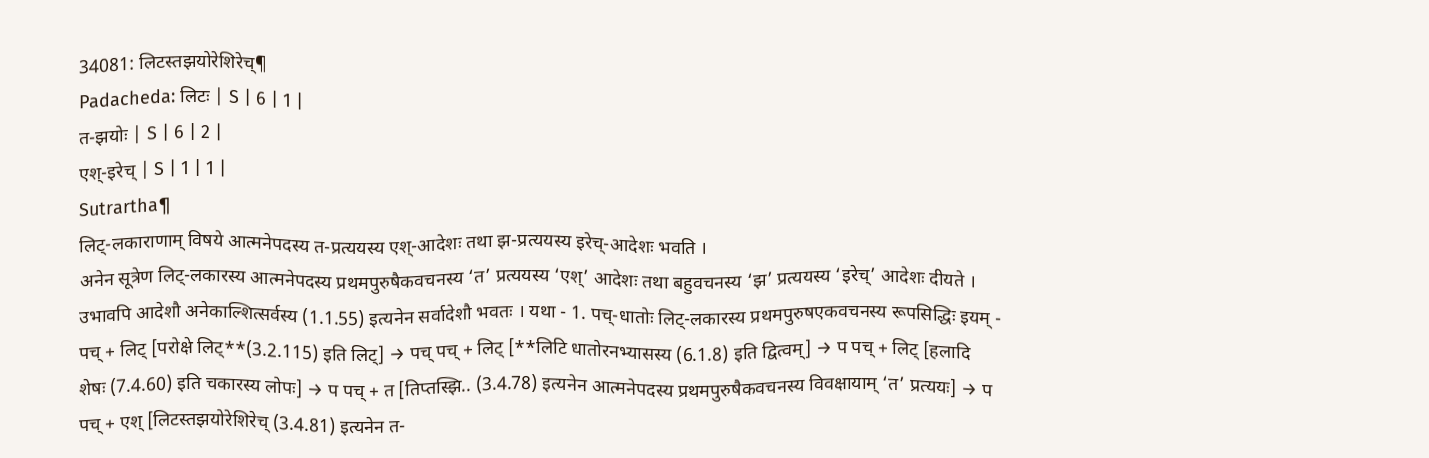34081: लिटस्तझयोरेशिरेच्¶
Padacheda: लिटः | S | 6 | 1 |
त-झयोः | S | 6 | 2 |
एश्-इरेच् | S | 1 | 1 |
Sutrartha¶
लिट्-लकाराणाम् विषये आत्मनेपदस्य त-प्रत्ययस्य एश्-आदेशः तथा झ-प्रत्ययस्य इरेच्-आदेशः भवति ।
अनेन सूत्रेण लिट्-लकारस्य आत्मनेपदस्य प्रथमपुरुषैकवचनस्य ‘त’ प्रत्ययस्य ‘एश्’ आदेशः तथा बहुवचनस्य ‘झ’ प्रत्ययस्य ‘इरेच्’ आदेशः दीयते । उभावपि आदेशौ अनेकाल्शित्सर्वस्य (1.1.55) इत्यनेन सर्वादेशौ भवतः । यथा - 1. पच्-धातोः लिट्-लकारस्य प्रथमपुरुषएकवचनस्य रूपसिद्धिः इयम् - पच् + लिट् [परोक्षे लिट्**(3.2.115) इति लिट्] → पच् पच् + लिट् [**लिटि धातोरनभ्यासस्य (6.1.8) इति द्वित्वम्] → प पच् + लिट् [हलादि शेषः (7.4.60) इति चकारस्य लोपः] → प पच् + त [तिप्तस्झि.. (3.4.78) इत्यनेन आत्मनेपदस्य प्रथमपुरुषैकवचनस्य विवक्षायाम् ‘त’ प्रत्ययः] → प पच् + एश् [लिटस्तझयोरेशिरेच् (3.4.81) इत्यनेन त-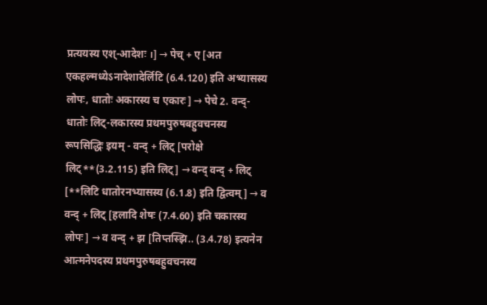प्रत्ययस्य एश्-आदेशः ।] → पेच् + ए [अत एकहल्मध्येऽनादेशादेर्लिटि (6.4.120) इति अभ्यासस्य लोपः, धातोः अकारस्य च एकारः] → पेचे 2. वन्द्-धातोः लिट्-लकारस्य प्रथमपुरुषबहुवचनस्य रूपसिद्धिः इयम् - वन्द् + लिट् [परोक्षे लिट्**(3.2.115) इति लिट्] → वन्द् वन्द् + लिट् [**लिटि धातोरनभ्यासस्य (6.1.8) इति द्वित्वम्] → व वन्द् + लिट् [हलादि शेषः (7.4.60) इति चकारस्य लोपः] → व वन्द् + झ [तिप्तस्झि.. (3.4.78) इत्यनेन आत्मनेपदस्य प्रथमपुरुषबहुवचनस्य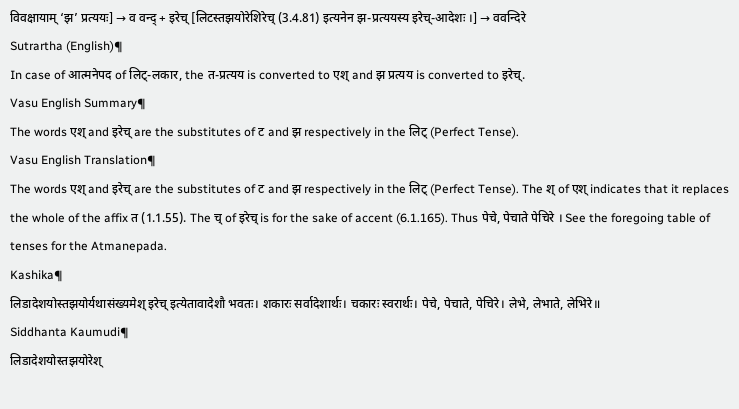विवक्षायाम् ‘झ’ प्रत्ययः] → व वन्द् + इरेच् [लिटस्तझयोरेशिरेच् (3.4.81) इत्यनेन झ-प्रत्ययस्य इरेच्-आदेशः ।] → ववन्दिरे
Sutrartha (English)¶
In case of आत्मनेपद of लिट्-लकार, the त-प्रत्यय is converted to एश् and झ प्रत्यय is converted to इरेच्.
Vasu English Summary¶
The words एश् and इरेच् are the substitutes of ट and झ respectively in the लिट् (Perfect Tense).
Vasu English Translation¶
The words एश् and इरेच् are the substitutes of ट and झ respectively in the लिट् (Perfect Tense). The श् of एश् indicates that it replaces the whole of the affix त (1.1.55). The च् of इरेच् is for the sake of accent (6.1.165). Thus पेचे, पेचाते पेचिरे । See the foregoing table of tenses for the Atmanepada.
Kashika¶
लिडादेशयोस्तझयोर्यथासंख्यमेश् इरेच् इत्येतावादेशौ भवतः। शकारः सर्वादेशार्थः। चकारः स्वरार्थः। पेचे, पेचाते, पेचिरे। लेभे, लेभाते, लेभिरे॥
Siddhanta Kaumudi¶
लिडादेशयोस्तझयोरेश्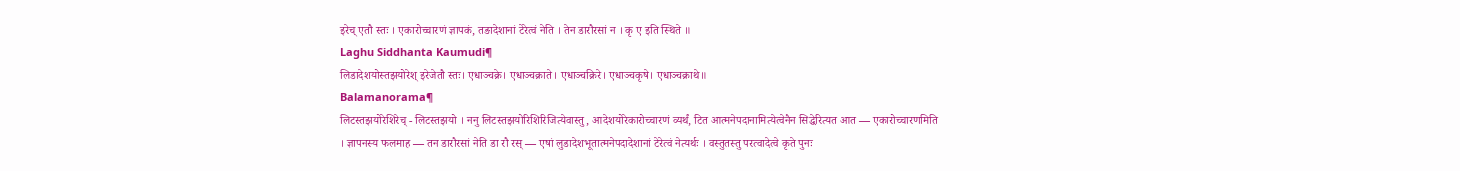इरेच् एतौ स्तः । एकारोच्चारणं ज्ञापकं, तङादेशानां टेरेत्वं नेति । तेन डारौरसां न । कृ ए इति स्थिते ॥
Laghu Siddhanta Kaumudi¶
लिडादेशयोस्तझयोरेश् इरेजेतौ स्तः। एधाञ्चक्रे। एधाञ्चक्राते। एधाञ्चक्रिरे। एधाञ्चकृषे। एधाञ्चक्राथे॥
Balamanorama¶
लिटस्तझयोरेशिरेच् - लिटस्तझयो । ननु लिटस्तझयोरिशिरिजित्येवास्तु, आदेशयोरेकारोच्चारणं व्यर्थं, टित आत्मनेपदानामित्येत्वेनैन सिद्धेरित्यत आत — एकारोच्चारणमिति । ज्ञापनस्य फलमाह — तन डारौरसां नेति डा रौ रस् — एषां लुडादेशभूतात्मनेपदादेशानां टेरेत्वं नेत्यर्थः । वस्तुतस्तु परत्वादेत्वे कृते पुनः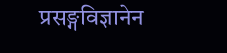प्रसङ्गविज्ञानेन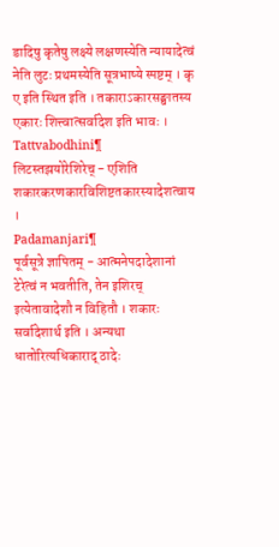डादिषु कृतेषु लक्ष्ये लक्षणस्येति न्यायादेत्वं नेति लुटः प्रथमस्येति सूत्रभाष्ये स्पष्टम् । कृ ए इति स्थित इति । तकाराऽकारसङ्घातस्य एकारः शित्त्वात्सर्वादेश इति भावः ।
Tattvabodhini¶
लिटस्तझयोरेशिरेच् - एशिति शकारकरणकारविशिष्टतकारस्यादेशत्वाय ।
Padamanjari¶
पूर्वसूत्रे ज्ञापितम् - आत्मनेपदादेशानां टेरेत्वं न भवतीति, तेन इशिरच् इत्येतावादेशौ न विहितौ । शकारः सर्वादेशार्थ इति । अन्यथा धातोरित्यधिकाराद् ठादेः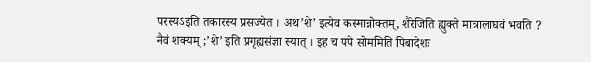परस्यऽइति तकारस्य प्रसज्येत । अथ’शे’ इत्येव कस्मान्नोक्तम्, शैरेजिति ह्युक्ते मात्रालाघवं भवति ? नैवं शक्यम् ;’शे’ इति प्रगृह्यसंज्ञा स्यात् । इह च पपे सोममिति पिबादेशः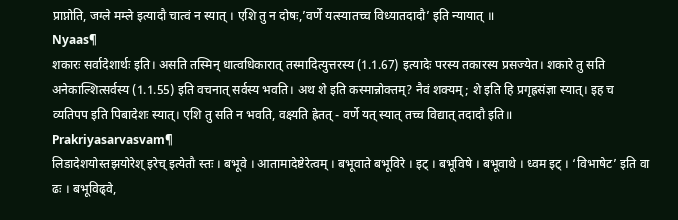प्राप्नोति, जग्ले मम्ले इत्यादौ चात्वं न स्यात् । एशि तु न दोषः,’वर्णे यत्स्यातच्च विध्यातदादौ’ इति न्यायात् ॥
Nyaas¶
शकारः सर्वादेशार्थः इति। असति तस्मिन् धात्वधिकारात् तस्मादित्युत्तरस्य (1.1.67) इत्यादेः परस्य तकारस्य प्रसज्येत। शकारे तु सति अनेकाल्शित्सर्वस्य (1.1.55) इति वचनात् सर्वस्य भवति। अथ शे इति कस्मान्नोक्तम्? नैवं शक्यम्; शे इति हि प्रगृह्रसंज्ञा स्यात्। इह च व्यतिपप इति पिबादेशः स्यात्। एशि तु सति न भवति, वक्ष्यति ह्रेतत् - वर्णे यत् स्यात् तच्च विद्यात् तदादौ इति॥
Prakriyasarvasvam¶
लिडादेशयोस्तझयोरेश् इरेच् इत्येतौ स्तः । बभूवे । आतामादेष्टेरेत्वम् । बभूवाते बभूविरे । इट् । बभूविषे । बभूवाथे । ध्वम इट् । ‘विभाषेट’ इति वा ढः । बभूविढ्वे,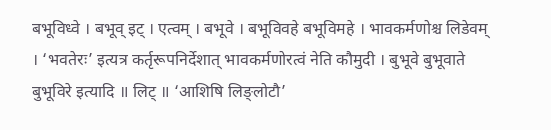बभूविध्वे । बभूव् इट् । एत्वम् । बभूवे । बभूविवहे बभूविमहे । भावकर्मणोश्च लिडेवम् । ‘भवतेरः’ इत्यत्र कर्तृरूपनिर्देशात् भावकर्मणोरत्वं नेति कौमुदी । बुभूवे बुभूवाते बुभूविरे इत्यादि ॥ लिट् ॥ ‘आशिषि लिङ्लोटौ’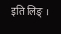इति लिङ् ।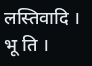लस्तिवादि । भू ति ।